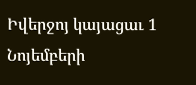Իվերջոյ կայացաւ 1 Նոյեմբերի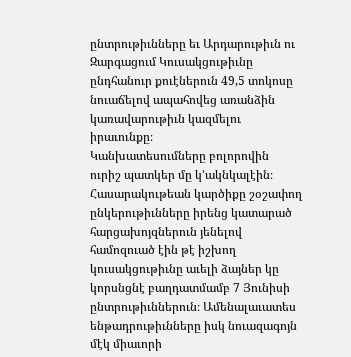ընտրութիւնները եւ Արդարութիւն ու Զարգացում Կուսակցութիւնը ընդհանուր քուէներուն 49,5 տոկոսը նուաճելով ապահովեց առանձին կառավարութիւն կազմելու իրաւունքը։
Կանխատեսումները բոլորովին ուրիշ պատկեր մը կ՚ակնկալէին։ Հասարակութեան կարծիքը շօշափող ընկերութիւնները իրենց կատարած հարցախոյզներուն յենելով համոզուած էին թէ իշխող կուսակցութիւնը աւելի ձայներ կը կորսնցնէ բաղդատմամբ 7 Յունիսի ընտրութիւններուն։ Ամենալաւատես ենթադրութիւնները իսկ նուազագոյն մէկ միաւորի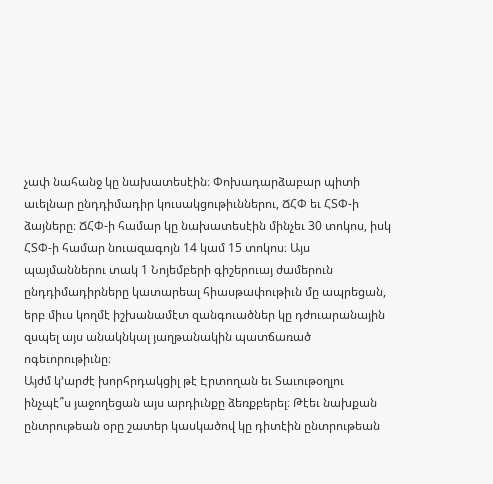չափ նահանջ կը նախատեսէին։ Փոխադարձաբար պիտի աւելնար ընդդիմադիր կուսակցութիւններու, ՃՀՓ եւ ՀՏՓ-ի ձայները։ ՃՀՓ-ի համար կը նախատեսէին մինչեւ 30 տոկոս, իսկ ՀՏՓ-ի համար նուազագոյն 14 կամ 15 տոկոս։ Այս պայմաններու տակ 1 Նոյեմբերի գիշերուայ ժամերուն ընդդիմադիրները կատարեալ հիասթափութիւն մը ապրեցան, երբ միւս կողմէ իշխանամէտ զանգուածներ կը դժուարանային զսպել այս անակնկալ յաղթանակին պատճառած ոգեւորութիւնը։
Այժմ կ՚արժէ խորհրդակցիլ թէ Էրտողան եւ Տաւութօղլու ինչպէ՞ս յաջողեցան այս արդիւնքը ձեռքբերել։ Թէեւ նախքան ընտրութեան օրը շատեր կասկածով կը դիտէին ընտրութեան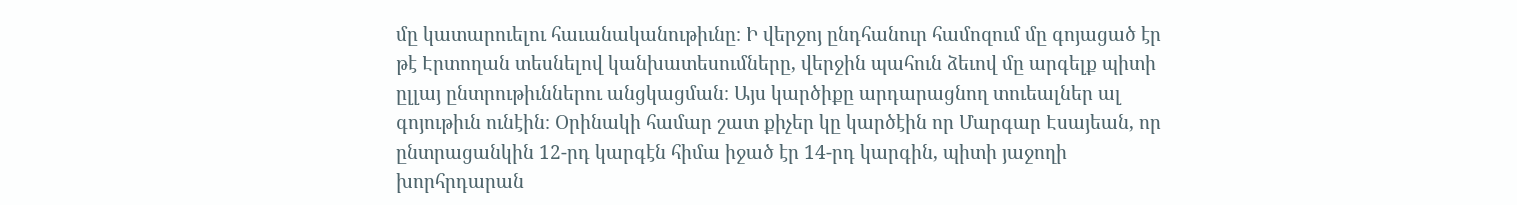մը կատարուելու հաւանականութիւնը։ Ի վերջոյ ընդհանուր համոզում մը գոյացած էր թէ Էրտողան տեսնելով կանխատեսումները, վերջին պահուն ձեւով մը արգելք պիտի ըլլայ ընտրութիւններու անցկացման։ Այս կարծիքը արդարացնող տուեալներ ալ գոյութիւն ունէին։ Օրինակի համար շատ քիչեր կը կարծէին որ Մարգար Էսայեան, որ ընտրացանկին 12-րդ կարգէն հիմա իջած էր 14-րդ կարգին, պիտի յաջողի խորհրդարան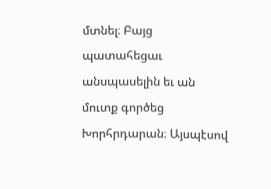մտնել։ Բայց պատահեցաւ անսպասելին եւ ան մուտք գործեց Խորհրդարան։ Այսպէսով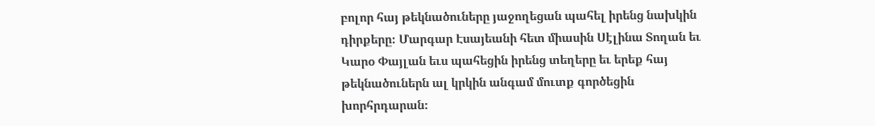բոլոր հայ թեկնածուները յաջողեցան պահել իրենց նախկին դիրքերը։ Մարգար Էսայեանի հետ միասին Սէլինա Տողան եւ Կարօ Փայլան եւս պահեցին իրենց տեղերը եւ երեք հայ թեկնածուներն ալ կրկին անգամ մուտք գործեցին խորհրդարան։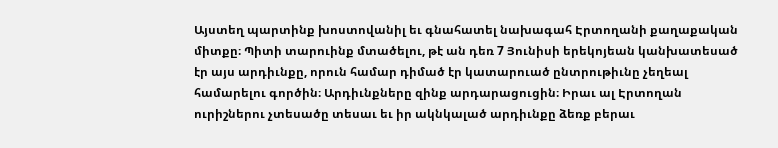Այստեղ պարտինք խոստովանիլ եւ գնահատել նախագահ Էրտողանի քաղաքական միտքը։ Պիտի տարուինք մտածելու, թէ ան դեռ 7 Յունիսի երեկոյեան կանխատեսած էր այս արդիւնքը, որուն համար դիմած էր կատարուած ընտրութիւնը չեղեալ համարելու գործին։ Արդիւնքները զինք արդարացուցին։ Իրաւ ալ Էրտողան ուրիշներու չտեսածը տեսաւ եւ իր ակնկալած արդիւնքը ձեռք բերաւ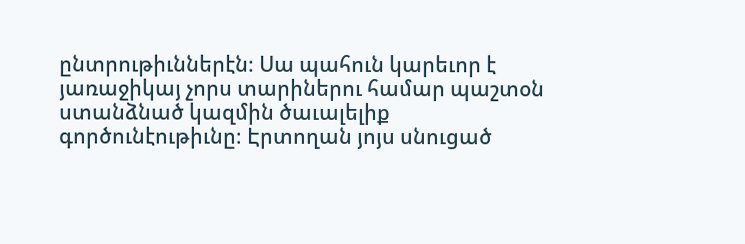ընտրութիւններէն։ Սա պահուն կարեւոր է յառաջիկայ չորս տարիներու համար պաշտօն ստանձնած կազմին ծաւալելիք գործունէութիւնը։ Էրտողան յոյս սնուցած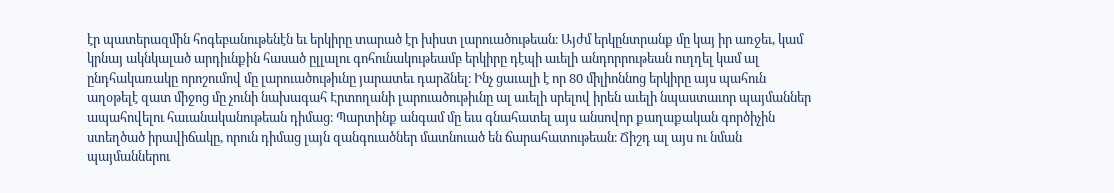էր պատերազմին հոգեբանութենէն եւ երկիրը տարած էր խիստ լարուածութեան։ Այժմ երկընտրանք մը կայ իր առջեւ, կամ կրնայ ակնկալած արդիւնքին հասած ըլլալու գոհունակութեամբ երկիրը դէպի աւելի անդորրութեան ուղղել կամ ալ ընդհակառակը որոշումով մը լարուածութիւնը յարատեւ դարձնել։ Ինչ ցաւալի է որ 80 միլիոննոց երկիրը այս պահուն աղօթելէ զատ միջոց մը չունի նախագահ Էրտողանի լարուածութիւնը ալ աւելի սրելով իրեն աւելի նպաստաւոր պայմաններ ապահովելու հաւանականութեան դիմաց։ Պարտինք անգամ մը եւս գնահատել այս անսովոր քաղաքական գործիչին ստեղծած իրավիճակը, որուն դիմաց լայն զանգուածներ մատնուած են ճարահատութեան։ Ճիշդ ալ այս ու նման պայմաններու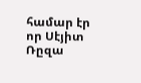համար էր որ Սէյիտ Ռըզա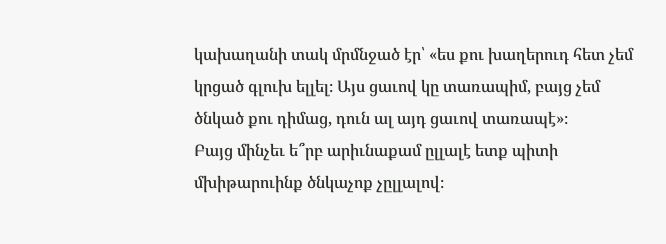կախաղանի տակ մրմնջած էր՝ «ես քու խաղերուդ հետ չեմ կրցած գլուխ ելլել։ Այս ցաւով կը տառապիմ, բայց չեմ ծնկած քու դիմաց, դուն ալ այդ ցաւով տառապէ»։
Բայց մինչեւ ե՞րբ արիւնաքամ ըլլալէ ետք պիտի մխիթարուինք ծնկաչոք չըլլալով։